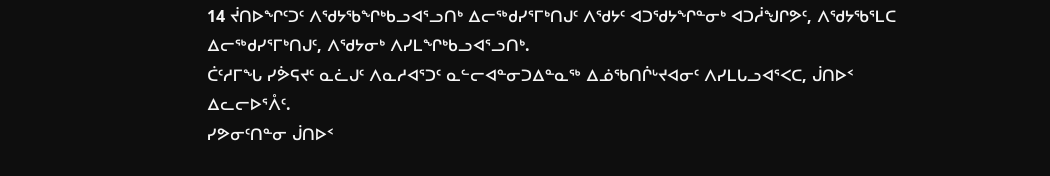14 ᔫᑎᐅᖏᑦᑐᑦ ᐱᖁᔭᖃᖏᒃᑲᓗᐊᕐᓗᑎᒃ ᐃᓕᖅᑯᓯᕐᒥᒃᑎᒍᑦ ᐱᖁᔭᑦ ᐊᑐᖁᔭᖏᓐᓂᒃ ᐊᑐᓲᖑᒋᕗᑦ, ᐱᖁᔭᖃᕐᒪᑕ ᐃᓕᖅᑯᓯᕐᒥᒃᑎᒍᑦ, ᐱᖁᔭᓂᒃ ᐱᓯᒪᖏᒃᑲᓗᐊᕐᓗᑎᒃ.
ᑖᑦᓱᒥᖓ ᓯᕘᕋᔪᑦ ᓇᓛᒍᑦ ᐱᓇᓱᐊᕐᑐᑦ ᓇᓪᓕᐊᓐᓂᑐᐃᓐᓇᖅ ᐃᓅᖃᑎᒌᒡᔪᐊᓂᑦ ᐱᓯᒪᒐᓗᐊᕐᐸᑕ, ᒎᑎᐅᑉ ᐃᓚᓕᐅᕐᐰᑦ.
ᓯᕗᓂᑦᑎᓐᓂ ᒎᑎᐅᑉ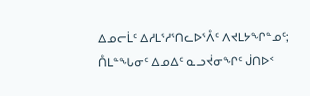ᐃᓄᓕᒫᑦ ᐃᓱᒪᕐᓱᕐᑎᓚᐅᕐᐰᑦ ᐱᔪᒪᔭᖏᓐᓄᑦ;
ᑍᒪᓐᖓᓂᑦ ᐃᓄᐃᑦ ᓇᓗᔫᓂᖏᑦ ᒎᑎᐅᑉ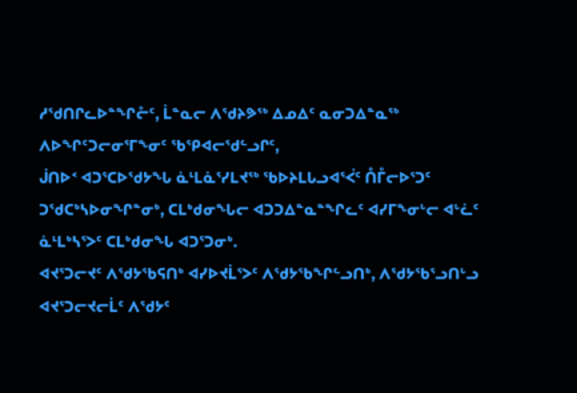ᓱᖁᑎᒋᓚᐅᓐᖏᓔᑦ, ᒫᓐᓇᓕ ᐱᖁᔨᕗᖅ ᐃᓄᐃᑦ ᓇᓂᑐᐃᓐᓇᖅ ᐱᐅᖏᑦᑐᓕᓂᕐᒥᖕᓂᑦ ᖃᕿᐊᓕᖁᓪᓗᒋᑦ,
ᒎᑎᐅᑉ ᐊᑐᕐᑕᐅᖁᔭᖓ ᓈᒻᒪᓈᕐᓯᒪᔪᖅ ᖃᐅᔨᒪᒐᓗᐊᕐᐹᑦ ᑍᒤᓕᐅᕐᑐᑦ ᑐᖁᑕᒃᓴᐅᓂᖏᓐᓂᒃ, ᑕᒪᒃᑯᓂᖓᓕ ᐊᑐᑐᐃᓐᓇᓐᖏᓚᑦ ᐊᓯᒥᖕᓂᒡᓕ ᐊᒡᓛᑦ ᓈᒻᒪᒃᓴᕐᐳᑦ ᑕᒪᒃᑯᓂᖓ ᐊᑐᕐᑐᓂᒃ.
ᐊᔪᕐᑐᓕᔪᑦ ᐱᖁᔭᖃᕋᑎᒃ ᐊᓯᐅᔪᒫᕐᐳᑦ ᐱᖁᔭᖃᖏᓪᓗᑎᒃ, ᐱᖁᔭᖃᕐᓗᑎᒡᓗ ᐊᔪᕐᑐᓕᔪᓕᒫᑦ ᐱᖁᔭᑦ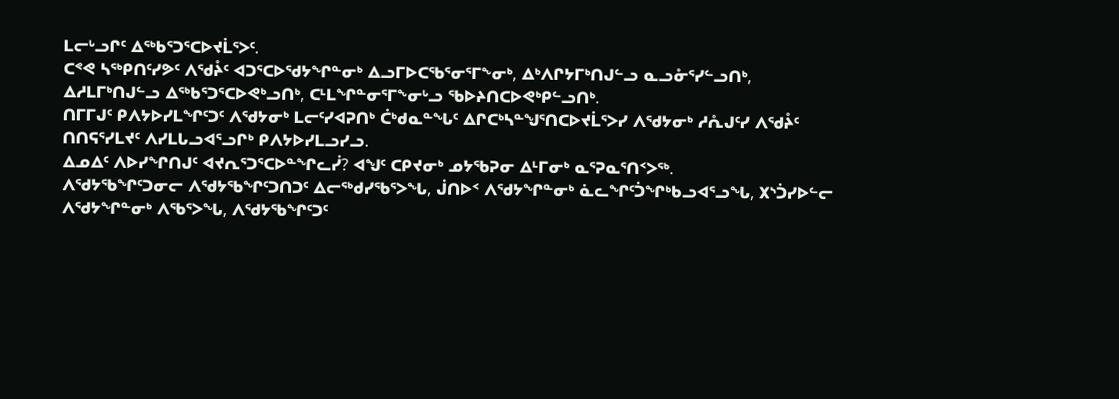ᒪᓕᒡᓗᒋᑦ ᐃᖅᑲᕐᑐᕐᑕᐅᔪᒫᕐᐳᑦ.
ᑕᕝᕙ ᓴᖅᑭᑎᑦᓯᕗᑦ ᐱᖁᔧᑦ ᐊᑐᕐᑕᐅᖁᔭᖏᓐᓂᒃ ᐃᓗᒥᐅᑕᖃᕐᓂᕐᒥᖕᓂᒃ, ᐃᒃᐱᒋᔭᒥᒃᑎᒍᓪᓗ ᓇᓗᓁᕐᓯᓪᓗᑎᒃ, ᐃᓱᒪᒥᒃᑎᒍᓪᓗ ᐃᖅᑲᕐᑐᕐᑕᐅᕙᒃᓗᑎᒃ, ᑕᒻᒪᖏᓐᓂᕐᒥᖕᓂᒡᓗ ᖃᐅᔨᑎᑕᐅᕙᒃᑭᓪᓗᑎᒃ.
ᑎᒥᒥᒍᑦ ᑭᐱᔭᐅᓯᒪᖏᑦᑐᑦ ᐱᖁᔭᓂᒃ ᒪᓕᑦᓯᐊᕈᑎᒃ ᑖᒃᑯᓇᓐᖓᑦ ᐃᒋᑕᒃᓴᓐᖑᕐᑎᑕᐅᔪᒫᕐᐳᓯ ᐱᖁᔭᓂᒃ ᓱᕅᒍᑦᓯ ᐱᖁᔧᑦ ᑎᑎᕋᕐᓯᒪᔪᑦ ᐱᓯᒪᒐᓗᐊᕐᓗᒋᒃ ᑭᐱᔭᐅᓯᒪᓗᓯᓗ.
ᐃᓄᐃᑦ ᐱᐅᓯᖏᑎᒍᑦ ᐊᔪᕆᕐᑐᕐᑕᐅᓐᖏᓚᓰ? ᐊᖑᑦ ᑕᑭᔪᓂᒃ ᓄᔭᖃᕈᓂ ᐃᒻᒥᓂᒃ ᓇᕐᕈᓇᕐᑎᑉᐳᖅ.
ᐱᖁᔭᖃᖏᑦᑐᓂᓕ ᐱᖁᔭᖃᖏᑦᑐᑎᑐᑦ ᐃᓕᖅᑯᓯᖃᕐᐳᖓ, ᒎᑎᐅᑉ ᐱᖁᔭᖏᓐᓂᒃ ᓈᓚᖏᑦᑑᖏᒃᑲᓗᐊᕐᓗᖓ, ᙭ᔅᑑᓯᐅᓪᓕ ᐱᖁᔭᖏᓐᓂᒃ ᐱᖃᕐᐳᖓ, ᐱᖁᔭᖃᖏᑦᑐᑦ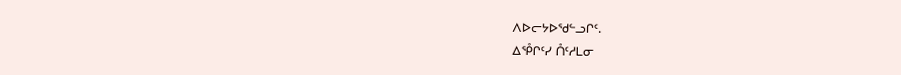ᐱᐅᓕᔭᐅᖁᓪᓗᒋᑦ.
ᐃᕾᒋᑦᓯ ᑍᑦᓱᒪᓂ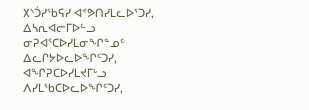᙭ᔅᑑᓯᖃᕋᓯ ᐊᕝᕗᑎᓯᒪᓚᐅᕐᑐᓯ, ᐃᓴᕆᐊᓕᒥᐅᓪᓗ ᓂᕈᐊᕐᑕᐅᓯᒪᓂᖏᓐᓄᑦ ᐃᓚᒋᔭᐅᓚᐅᖏᑦᑐᓯ, ᐊᖏᕈᑕᐅᓯᒪᔪᒥᒡᓗ ᐱᓯᒪᖃᑕᐅᓚᐅᖏᑦᑐᓯ,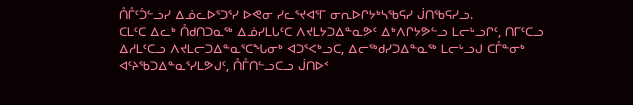ᑍᒤᑦᑑᓪᓗᓯ ᐃᓅᓚᐅᕐᑐᕐᓯ ᐅᕙᓂ ᓯᓚᕐᔪᐊᕐᒥ ᓂᕆᐅᒋᔭᒃᓴᖃᕋᓯ ᒎᑎᖃᕋᓯᓗ.
ᑕᒪᑦᑕ ᐃᓚᒃ ᑍᑯᑎᑐᓇᖅ ᐃᓅᓯᒪᒐᑦᑕ ᐱᔪᒪᔭᑐᐃᓐᓇᕗᑦ ᐃᒃᐱᒋᔭᕗᓪᓗ ᒪᓕᒡᓗᒋᑦ, ᑎᒥᑦᑕᓗ ᐃᓱᒪᑦᑕᓗ ᐱᔪᒪᓕᑐᐃᓐᓇᕐᑕᖓᓂᒃ ᐊᑐᕐᐸᒃᓗᑕ, ᐃᓕᖅᑯᓯᑐᐃᓐᓇᖅ ᒪᓕᒡᓗᒍ ᑕᒤᓐᓂᒃ ᐊᑦᔨᖃᑐᐃᓐᓇᕐᓯᒪᕗᒍᑦ, ᑍᒤᑎᓪᓗᑕᓗ ᒎᑎᐅᑉ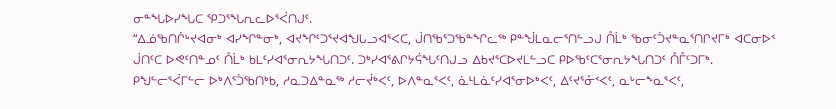ᓂᓐᖓᐅᓯᖓᑕ ᕿᑐᕐᖓᕆᓚᐅᕐᐹᑎᒍᑦ.
“ᐃᓅᖃᑎᒌᒡᔪᐊᓂᒃ ᐊᓯᖏᓐᓂᒃ, ᐊᔪᖏᑦᑐᕐᔪᐊᖑᒐᓗᐊᕐᐸᑕ, ᒎᑎᖃᕐᑐᖃᓐᖏᓚᖅ ᑭᓐᖒᒪᓇᓕᕐᑎᓪᓗᒍ ᑍᒫᒃ ᖃᓂᑦᑑᔪᓐᓇᕐᑎᒋᔪᒥᒃ ᐊᑕᓂᐅᑉ ᒎᑎᑦᑕ ᐅᕙᑦᑎᓐᓄᑦ ᑍᒫᒃ ᑲᒪᑦᓯᐊᕐᓂᕆᔭᖓᑎᑐᑦ. ᑐᒃᓯᐊᕐᕕᒋᔭᕌᖓᑦᑎᒍᓗ ᐃᑲᔪᕐᑕᐅᔪᒪᓪᓗᑕ ᑭᐅᖃᑦᑕᕐᓂᕆᔭᖓᑎᑐᑦ ᑍᒤᑦᑐᒥᒃ.
ᑭᖑᓪᓕᕐᐹᒥᓪᓕ ᐅᒃᐱᕐᑑᖃᑎᒃᑲ, ᓱᓇᑐᐃᓐᓇᖅ ᓱᓕᔫᒃᐸᑦ, ᐅᐱᓐᓇᕐᐸᑦ, ᓈᒻᒪᓈᑦᓯᐊᕐᓂᐅᒃᐸᑦ, ᐃᑦᔪᕐᓁᑉᐸᑦ, ᓇᒡᓕᖕᓇᕐᐸᑦ,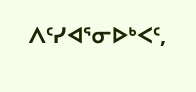ᐱᑦᓯᐊᕐᓂᐅᒃᐸᑦ,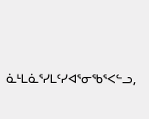ᓈᒻᒪᓈᕐᓯᒪᑦᓯᐊᕐᓂᖃᕐᐸᓪᓗ,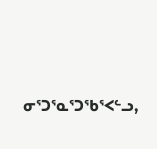ᓂᕐᑐᕐᓇᕐᑐᖃᕐᐸᓪᓗ,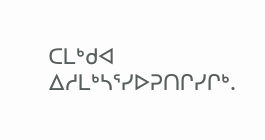ᑕᒪᒃᑯᐊ ᐃᓱᒪᒃᓴᕐᓯᐅᕈᑎᒋᓯᒋᒃ.